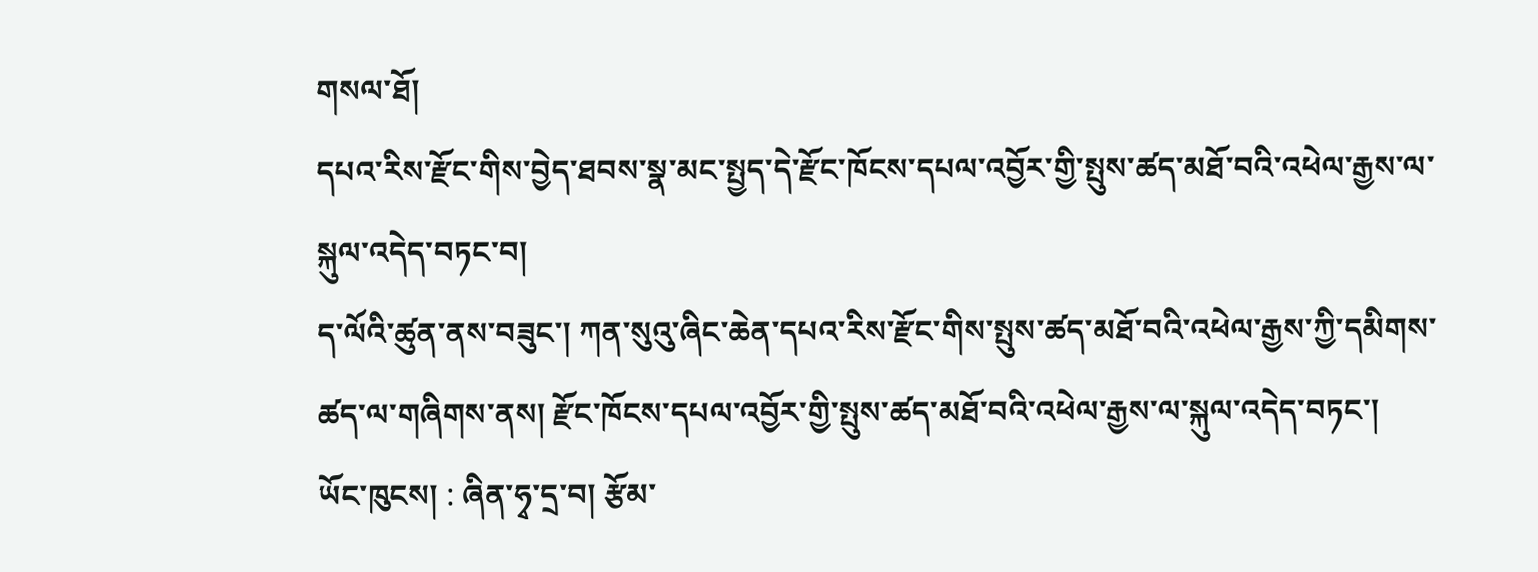གསལ་ཐོ།
དཔའ་རིས་རྫོང་གིས་བྱེད་ཐབས་སྣ་མང་སྤྱད་དེ་རྫོང་ཁོངས་དཔལ་འབྱོར་གྱི་སྤུས་ཚད་མཐོ་བའི་འཕེལ་རྒྱས་ལ་སྐུལ་འདེད་བཏང་བ།
ད་ལོའི་ཚུན་ནས་བཟུང་། ཀན་སུའུ་ཞིང་ཆེན་དཔའ་རིས་རྫོང་གིས་སྤུས་ཚད་མཐོ་བའི་འཕེལ་རྒྱས་ཀྱི་དམིགས་ཚད་ལ་གཞིགས་ནས། རྫོང་ཁོངས་དཔལ་འབྱོར་གྱི་སྤུས་ཚད་མཐོ་བའི་འཕེལ་རྒྱས་ལ་སྐུལ་འདེད་བཏང་།
ཡོང་ཁུངས། : ཞིན་ཧྭ་དྲ་བ། རྩོམ་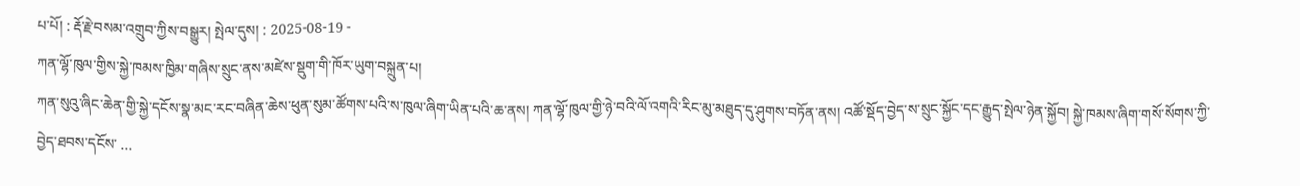པ་པོ། : རྡོ་རྗེ་བསམ་འགྲུབ་ཀྱིས་བསྒྱུར། སྤེལ་དུས། : 2025-08-19 -
ཀན་ལྷོ་ཁུལ་གྱིས་སྐྱེ་ཁམས་ཁྱིམ་གཞིས་སྲུང་ནས་མཛེས་སྡུག་གི་ཁོར་ཡུག་བསྐྲུན་པ།
ཀན་སུའུ་ཞིང་ཆེན་གྱི་སྐྱེ་དངོས་སྣ་མང་རང་བཞིན་ཆེས་ཕུན་སུམ་ཚོགས་པའི་ས་ཁུལ་ཞིག་ཡིན་པའི་ཆ་ནས། ཀན་ལྷོ་ཁུལ་གྱི་ཉེ་བའི་ལོ་འགའི་རིང་མུ་མཐུད་དུ་ཤུགས་བཏོན་ནས། འཚོ་སྡོད་བྱེད་ས་སྲུང་སྐྱོང་དང་རྒྱུད་སྤེལ་ཉེན་སྐྱོབ། སྐྱེ་ཁམས་ཞིག་གསོ་སོགས་ཀྱི་བྱེད་ཐབས་དངོས་ ...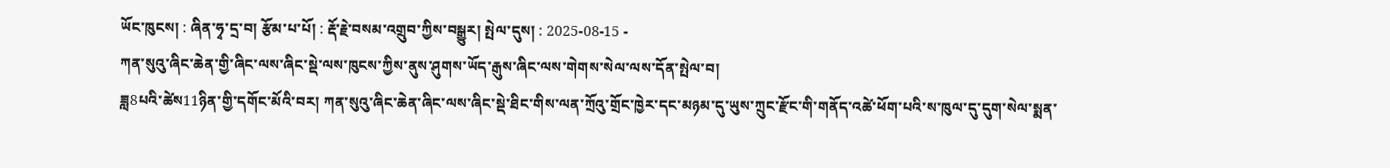ཡོང་ཁུངས། : ཞིན་ཧྭ་དྲ་བ། རྩོམ་པ་པོ། : རྡོ་རྗེ་བསམ་འགྲུབ་ཀྱིས་བསྒྱུར། སྤེལ་དུས། : 2025-08-15 -
ཀན་སུའུ་ཞིང་ཆེན་གྱི་ཞིང་ལས་ཞིང་སྡེ་ལས་ཁུངས་ཀྱིས་ནུས་ཤུགས་ཡོད་རྒུས་ཞིང་ལས་གེགས་སེལ་ལས་དོན་སྤེལ་བ།
ཟླ8པའི་ཚེས11ཉིན་གྱི་དགོང་མོའི་བར། ཀན་སུའུ་ཞིང་ཆེན་ཞིང་ལས་ཞིང་སྡེ་ཐིང་གིས་ལན་ཀྲོའུ་གྲོང་ཁྱེར་དང་མཉམ་དུ་ཡུས་ཀྲུང་རྫོང་གི་གནོད་འཚེ་ཕོག་པའི་ས་ཁུལ་དུ་དུག་སེལ་སྨན་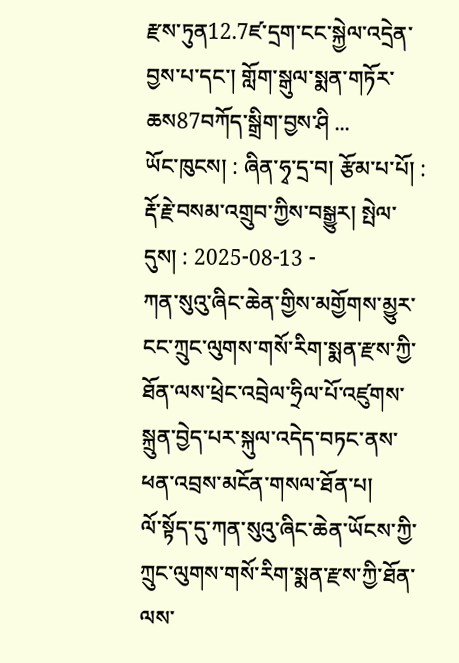རྫས་ཏུན12.7ཛ་དྲག་ངང་སྐྱེལ་འདྲེན་བྱས་པ་དང་། གློག་སྒུལ་སྨན་གཏོར་ཆས87བཀོད་སྒྲིག་བྱས་ཤི ...
ཡོང་ཁུངས། : ཞིན་ཧྭ་དྲ་བ། རྩོམ་པ་པོ། : རྡོ་རྗེ་བསམ་འགྲུབ་ཀྱིས་བསྒྱུར། སྤེལ་དུས། : 2025-08-13 -
ཀན་སུའུ་ཞིང་ཆེན་གྱིས་མགྱོགས་མྱུར་ངང་ཀྲུང་ལུགས་གསོ་རིག་སྨན་རྫས་ཀྱི་ཐོན་ལས་ཕྲེང་འབྲེལ་ཧྲིལ་པོ་འཛུགས་སྐྲུན་བྱེད་པར་སྐུལ་འདེད་བཏང་ནས་ཕན་འབྲས་མངོན་གསལ་ཐོན་པ།
ལོ་སྟོད་དུ་ཀན་སུའུ་ཞིང་ཆེན་ཡོངས་ཀྱི་ཀྲུང་ལུགས་གསོ་རིག་སྨན་རྫས་ཀྱི་ཐོན་ལས་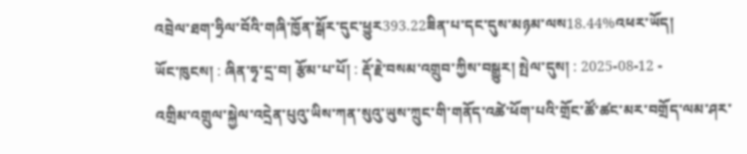འབྲེལ་ཐག་ཧྲིལ་བོའི་གཞི་ཁྱོན་སྒོར་དུང་ཕྱུར393.22ཟིན་པ་དང་དུས་མཉམ་ལས18.44%འཕར་ཡོད།
ཡོང་ཁུངས། : ཞིན་ཧྭ་དྲ་བ། རྩོམ་པ་པོ། : རྡོ་རྗེ་བསམ་འགྲུབ་ཀྱིས་བསྒྱུར། སྤེལ་དུས། : 2025-08-12 -
འགྲིམ་འགྲུལ་སྐྱེལ་འདྲེན་པུའུ་ཡིས་ཀན་སུའུ་ཡུས་ཀྲུང་གི་གནོད་འཚེ་ཕོག་པའི་གྲོང་ཚོ་ཚང་མར་བགྲོད་ལམ་ཤར་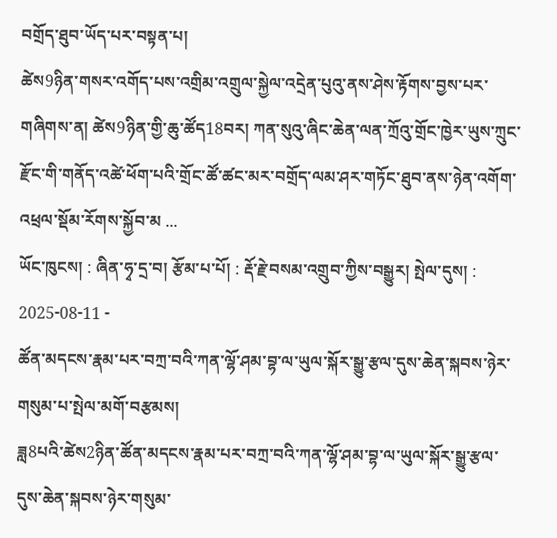བགྲོད་ཐུབ་ཡོད་པར་བསྟན་པ།
ཚེས9ཉིན་གསར་འགོད་པས་འགྲིམ་འགྲུལ་སྐྱེལ་འདྲེན་པུའུ་ནས་ཤེས་རྟོགས་བྱས་པར་གཞིགས་ན། ཚེས9ཉིན་གྱི་ཆུ་ཚོད18བར། ཀན་སུའུ་ཞིང་ཆེན་ལན་ཀྲོའུ་གྲོང་ཁྱེར་ཡུས་ཀྲུང་རྫོང་གི་གནོད་འཚེ་ཕོག་པའི་གྲོང་ཚོ་ཚང་མར་བགྲོད་ལམ་ཤར་གཏོང་ཐུབ་ནས་ཉེན་འགོག་འཕྲལ་སྡོམ་རོགས་སྐྱོབ་མ ...
ཡོང་ཁུངས། : ཞིན་ཧྭ་དྲ་བ། རྩོམ་པ་པོ། : རྡོ་རྗེ་བསམ་འགྲུབ་ཀྱིས་བསྒྱུར། སྤེལ་དུས། : 2025-08-11 -
ཚོན་མདངས་རྣམ་པར་བཀྲ་བའི་ཀན་ལྷོ་ཤམ་བྷ་ལ་ཡུལ་སྐོར་སྒྱུ་རྩལ་དུས་ཆེན་སྐབས་ཉེར་གསུམ་པ་སྤེལ་མགོ་བརྩམས།
ཟླ8པའི་ཚེས2ཉིན་ཚོན་མདངས་རྣམ་པར་བཀྲ་བའི་ཀན་ལྷོ་ཤམ་བྷ་ལ་ཡུལ་སྐོར་སྒྱུ་རྩལ་དུས་ཆེན་སྐབས་ཉེར་གསུམ་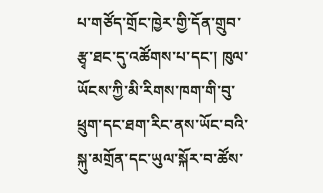པ་གཙོད་གྲོང་ཁྱེར་གྱི་དོན་གྲུབ་རྩྭ་ཐང་དུ་འཚོགས་པ་དང་། ཁུལ་ཡོངས་ཀྱི་མི་རིགས་ཁག་གི་བུ་ཕྲུག་དང་ཐག་རིང་ནས་ཡོང་བའི་སྐུ་མགྲོན་དང་ཡུལ་སྐོར་བ་ཚོས་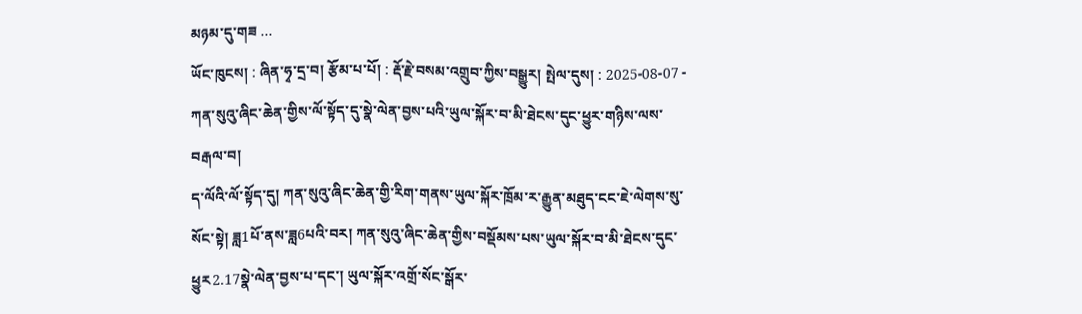མཉམ་དུ་གཟ ...
ཡོང་ཁུངས། : ཞིན་ཧྭ་དྲ་བ། རྩོམ་པ་པོ། : རྡོ་རྗེ་བསམ་འགྲུབ་ཀྱིས་བསྒྱུར། སྤེལ་དུས། : 2025-08-07 -
ཀན་སུའུ་ཞིང་ཆེན་གྱིས་ལོ་སྟོད་དུ་སྣེ་ལེན་བྱས་པའི་ཡུལ་སྐོར་བ་མི་ཐེངས་དུང་ཕྱུར་གཉིས་ལས་བརྒལ་བ།
ད་ལོའི་ལོ་སྟོད་དུ། ཀན་སུའུ་ཞིང་ཆེན་གྱི་རིག་གནས་ཡུལ་སྐོར་ཁྲོམ་ར་རྒྱུན་མཐུད་ངང་ཇེ་ལེགས་སུ་སོང་སྟེ། ཟླ1པོ་ནས་ཟླ6པའི་བར། ཀན་སུའུ་ཞིང་ཆེན་གྱིས་བསྡོམས་པས་ཡུལ་སྐོར་བ་མི་ཐེངས་དུང་ཕྱུར2.17སྣེ་ལེན་བྱས་པ་དང་། ཡུལ་སྐོར་འགྲོ་སོང་སྒོར་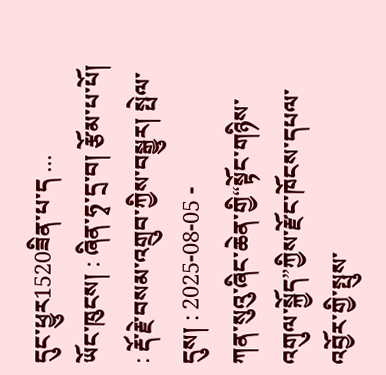དུང་ཕྱུར1520ཟིན་པ་ད ...
ཡོང་ཁུངས། : ཞིན་ཧྭ་དྲ་བ། རྩོམ་པ་པོ། : རྡོ་རྗེ་བསམ་འགྲུབ་ཀྱིས་བསྒྱུར། སྤེལ་དུས། : 2025-08-05 -
ཀན་སུའུ་ཞིང་ཆེན་གྱི“སྟོང་གཉིས་འགུལ་སྐྱོད”ཀྱིས་རྫོང་ཁོངས་དཔལ་འབྱོར་གྱི་སྤུས་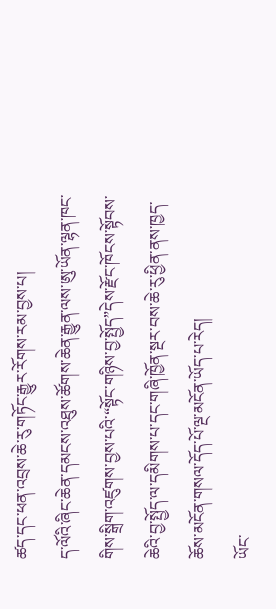ཚད་དང་ཕན་འབྲས་ཆེ་རུ་གཏོང་རྒྱུར་རོགས་རམ་བྱས་པ།
ད་ལོའི་ཞིང་ཆེན་དམངས་འཐུས་ཚོགས་ཆེན་རྒྱུན་ལས་ཨུ་ཡོན་ལྷན་ཁང་གིས་སྒྲིག་འཛུགས་བྱས་པའི་“སྟོང་གཉིས་བྱ་སྤྱོད”དེས་རྫོང་ཁོངས་སྟོབས་ཆེའི་བྱ་སྤྱོད་ལ་དམིགས་པ་དང་གཞི་ཁྱོན་སྔར་བས་ཆེ་རུ་ཕྱིན་ནས་ཁྱད་ཆོས་མངོན་གསལ་དོད་པོ་ལྔ་མངོན་ཡོད་པ་རེད།
ཡོང་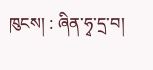ཁུངས། : ཞིན་ཧྭ་དྲ་བ།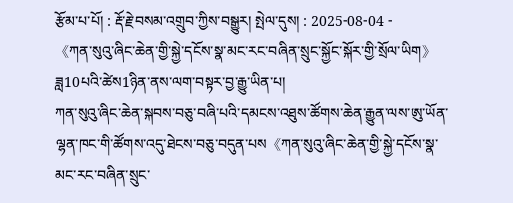རྩོམ་པ་པོ། : རྡོ་རྗེ་བསམ་འགྲུབ་ཀྱིས་བསྒྱུར། སྤེལ་དུས། : 2025-08-04 -
《ཀན་སུའུ་ཞིང་ཆེན་གྱི་སྐྱེ་དངོས་སྣ་མང་རང་བཞིན་སྲུང་སྐྱོང་སྐོར་གྱི་སྲོལ་ཡིག》ཟླ10པའི་ཚེས1ཉིན་ནས་ལག་བསྟར་བྱ་རྒྱུ་ཡིན་པ།
ཀན་སུའུ་ཞིང་ཆེན་སྐབས་བཅུ་བཞི་པའི་དམངས་འཐུས་ཚོགས་ཆེན་རྒྱུན་ལས་ཨུ་ཡོན་ལྷན་ཁང་གི་ཚོགས་འདུ་ཐེངས་བཅུ་བདུན་པས《ཀན་སུའུ་ཞིང་ཆེན་གྱི་སྐྱེ་དངོས་སྣ་མང་རང་བཞིན་སྲུང་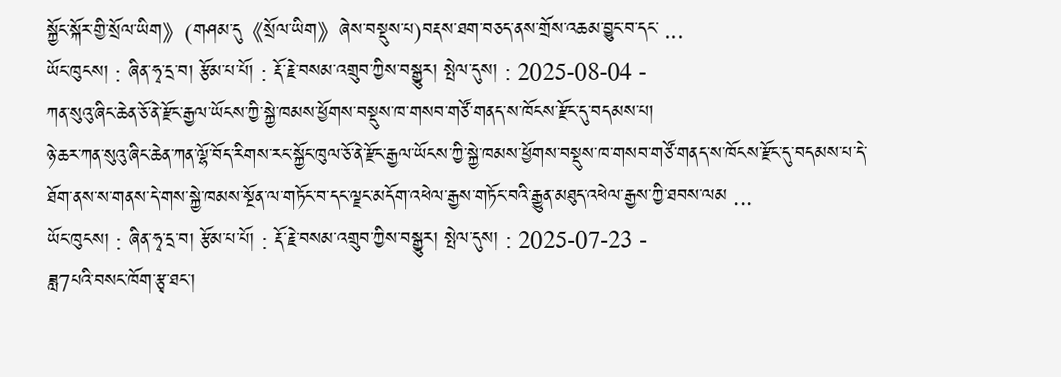སྐྱོང་སྐོར་གྱི་སྲོལ་ཡིག》(གཤམ་དུ《སྲོལ་ཡིག》ཞེས་བསྡུས་པ)བརྡས་ཐག་བཅད་ནས་གྲོས་འཆམ་བྱུང་བ་དང་ ...
ཡོང་ཁུངས། : ཞིན་ཧྭ་དྲ་བ། རྩོམ་པ་པོ། : རྡོ་རྗེ་བསམ་འགྲུབ་ཀྱིས་བསྒྱུར། སྤེལ་དུས། : 2025-08-04 -
ཀན་སུའུ་ཞིང་ཆེན་ཅོ་ནེ་རྫོང་རྒྱལ་ཡོངས་ཀྱི་སྐྱེ་ཁམས་ཕྱོགས་བསྡུས་ཁ་གསབ་གཙོ་གནད་ས་ཁོངས་རྫོང་དུ་བདམས་པ།
ཉེ་ཆར་ཀན་སུའུ་ཞིང་ཆེན་ཀན་ལྷོ་བོད་རིགས་རང་སྐྱོང་ཁུལ་ཅོ་ནེ་རྫོང་རྒྱལ་ཡོངས་ཀྱི་སྐྱེ་ཁམས་ཕྱོགས་བསྡུས་ཁ་གསབ་གཙོ་གནད་ས་ཁོངས་རྫོང་དུ་བདམས་པ་དེ་ཐོག་ནས་ས་གནས་དེ་གས་སྐྱེ་ཁམས་སྔོན་ལ་གཏོང་བ་དང་ལྗང་མདོག་འཕེལ་རྒྱས་གཏོང་བའི་རྒྱུན་མཐུད་འཕེལ་རྒྱས་ཀྱི་ཐབས་ལམ ...
ཡོང་ཁུངས། : ཞིན་ཧྭ་དྲ་བ། རྩོམ་པ་པོ། : རྡོ་རྗེ་བསམ་འགྲུབ་ཀྱིས་བསྒྱུར། སྤེལ་དུས། : 2025-07-23 -
ཟླ7པའི་བསང་ཁོག་རྩྭ་ཐང་།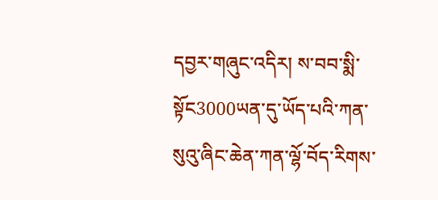དབྱར་གཞུང་འདིར། ས་བབ་སྨི་སྟོང3000ཡན་དུ་ཡོད་པའི་ཀན་སུའུ་ཞིང་ཆེན་ཀན་ལྷོ་བོད་རིགས་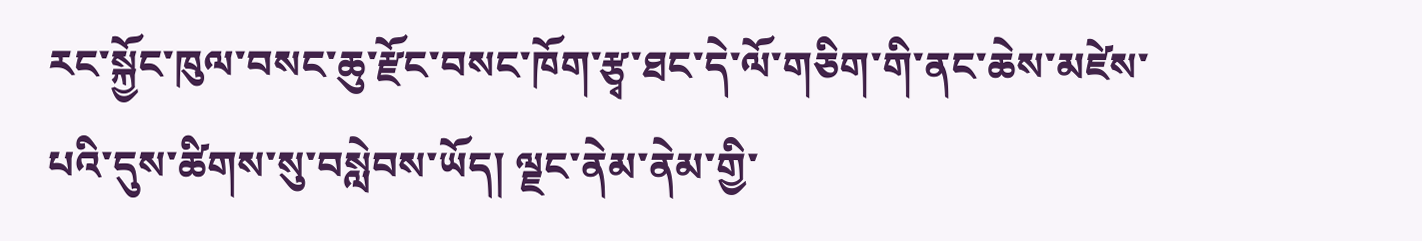རང་སྐྱོང་ཁུལ་བསང་ཆུ་རྫོང་བསང་ཁོག་རྩྭ་ཐང་དེ་ལོ་གཅིག་གི་ནང་ཆེས་མཛེས་པའི་དུས་ཚིགས་སུ་བསླེབས་ཡོད། ལྗང་ནེམ་ནེམ་གྱི་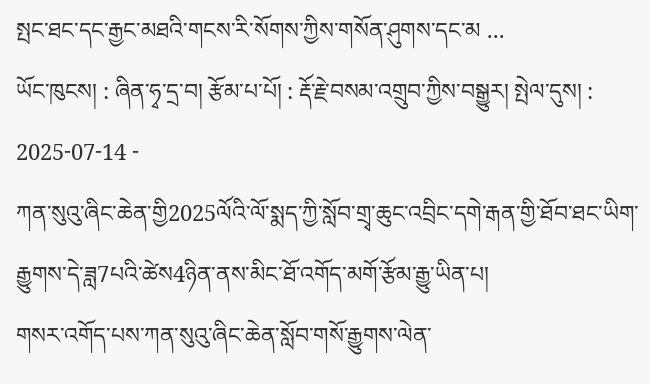སྤང་ཐང་དང་རྒྱང་མཐའི་གངས་རི་སོགས་ཀྱིས་གསོན་ཤུགས་དང་མ ...
ཡོང་ཁུངས། : ཞིན་ཧྭ་དྲ་བ། རྩོམ་པ་པོ། : རྡོ་རྗེ་བསམ་འགྲུབ་ཀྱིས་བསྒྱུར། སྤེལ་དུས། : 2025-07-14 -
ཀན་སུའུ་ཞིང་ཆེན་གྱི2025ལོའི་ལོ་སྨད་ཀྱི་སློབ་གྲྭ་ཆུང་འབྲིང་དགེ་རྒན་གྱི་ཐོབ་ཐང་ཡིག་རྒྱུགས་དེ་ཟླ7པའི་ཚེས4ཉིན་ནས་མིང་ཐོ་འགོད་མགོ་རྩོམ་རྒྱུ་ཡིན་པ།
གསར་འགོད་པས་ཀན་སུའུ་ཞིང་ཆེན་སློབ་གསོ་རྒྱུགས་ལེན་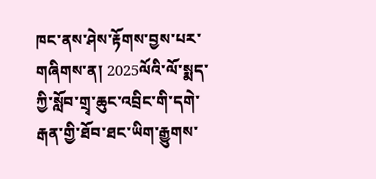ཁང་ནས་ཤེས་རྟོགས་བྱས་པར་གཞིགས་ན། 2025ལོའི་ལོ་སྨད་ཀྱི་སློབ་གྲྭ་ཆུང་འབྲིང་གི་དགེ་རྒན་གྱི་ཐོབ་ཐང་ཡིག་རྒྱུགས་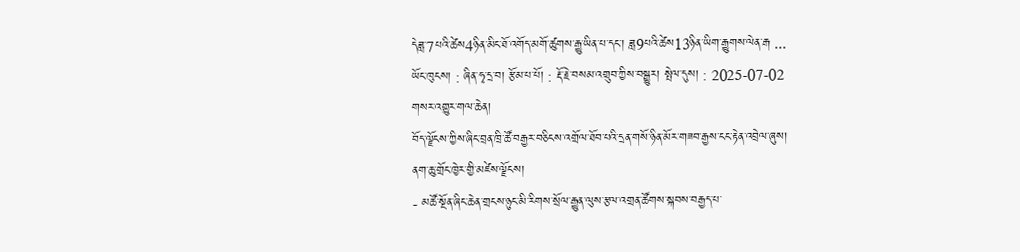དེཟླ་7པའི་ཚེས4ཉིན་མིང་ཐོ་འགོད་མགོ་ཚུགས་རྒྱུ་ཡིན་པ་དང་། ཟླ9པའི་ཚེས13ཉིན་ཡིག་རྒྱུགས་ལེན་རྒ ...
ཡོང་ཁུངས། : ཞིན་ཧྭ་དྲ་བ། རྩོམ་པ་པོ། : རྡོ་རྗེ་བསམ་འགྲུབ་ཀྱིས་བསྒྱུར། སྤེལ་དུས། : 2025-07-02
གསར་འགྱུར་གལ་ཆེན།
བོད་ལྗོངས་ཀྱིས་ཞིང་བྲན་ཁྲི་ཚོ་བརྒྱར་བཅིངས་འགྲོལ་ཐོབ་པའི་དྲན་གསོ་ཉིན་མོར་གཟབ་རྒྱས་ངང་རྟེན་འབྲེལ་ཞུས།
ནག་ཆུ་གྲོང་ཁྱེར་གྱི་མཛེས་ལྗོངས།
- མཚོ་སྔོན་ཞིང་ཆེན་གྲངས་ཉུང་མི་རིགས་སྲོལ་རྒྱུན་ལུས་རྩལ་འགྲན་ཚོགས་སྐབས་བརྒྱད་པ་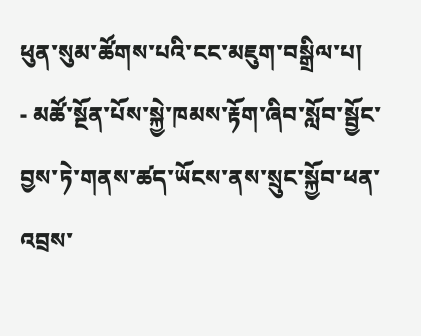ཕུན་སུམ་ཚོགས་པའི་ངང་མཇུག་བསྒྲིལ་པ།
- མཚོ་སྔོན་པོས་སྐྱེ་ཁམས་རྟོག་ཞིབ་སློབ་སྦྱོང་བྱས་ཏེ་གནས་ཚད་ཡོངས་ནས་སྲུང་སྐྱོབ་ཕན་འབྲས་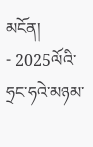མངོན།
- 2025ལོའི་ཧྲང་ཧའེ་མཉམ་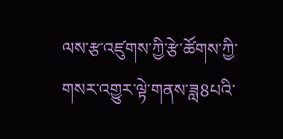ལས་རྩ་འཛུགས་ཀྱི་རྩེ་ཚོགས་ཀྱི་གསར་འགྱུར་ལྟེ་གནས་ཟླ8པའི་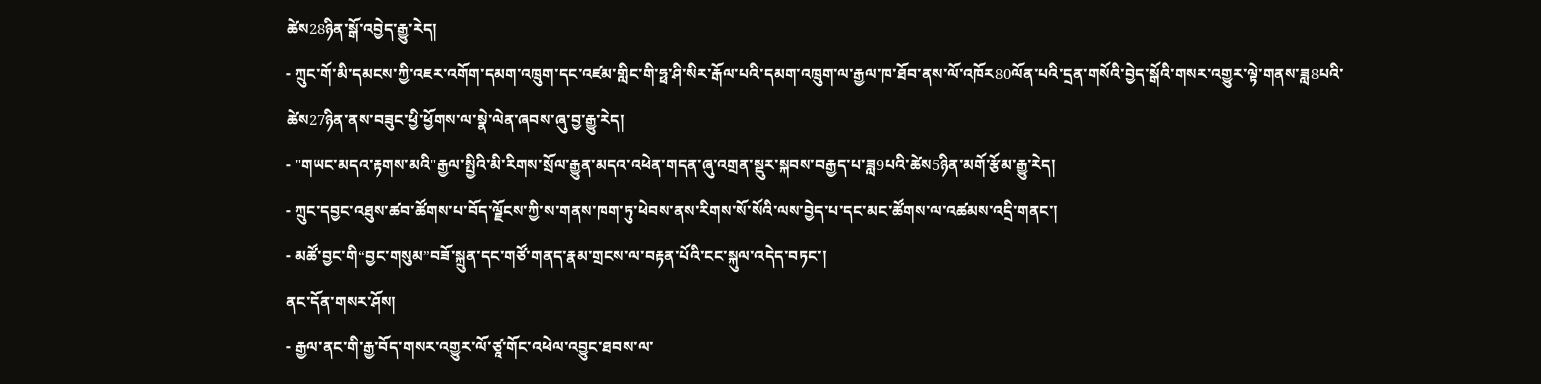ཚེས28ཉིན་སྒོ་འབྱེད་རྒྱུ་རེད།
- ཀྲུང་གོ་མི་དམངས་ཀྱི་འཇར་འགོག་དམག་འཁྲུག་དང་འཛམ་གླིང་གི་ཧྥ་ཤི་སིར་རྒོལ་པའི་དམག་འཁྲུག་ལ་རྒྱལ་ཁ་ཐོབ་ནས་ལོ་འཁོར80ལོན་པའི་དྲན་གསོའི་བྱེད་སྒོའི་གསར་འགྱུར་ལྟེ་གནས་ཟླ8པའི་ཚེས27ཉིན་ནས་བཟུང་ཕྱི་ཕྱོགས་ལ་སྣེ་ལེན་ཞབས་ཞུ་བྱ་རྒྱུ་རེད།
- "གཡང་མདའ་རྟགས་མའི"རྒྱལ་སྤྱིའི་མི་རིགས་སྲོལ་རྒྱུན་མདའ་འཕེན་གདན་ཞུ་འགྲན་སྡུར་སྐབས་བརྒྱད་པ་ཟླ9པའི་ཚེས5ཉིན་མགོ་རྩོམ་རྒྱུ་རེད།
- ཀྲུང་དབྱང་འཐུས་ཚབ་ཚོགས་པ་བོད་ལྗོངས་ཀྱི་ས་གནས་ཁག་ཏུ་ཕེབས་ནས་རིགས་སོ་སོའི་ལས་བྱེད་པ་དང་མང་ཚོགས་ལ་འཚམས་འདྲི་གནང་།
- མཚོ་བྱང་གི“བྱང་གསུམ”བཟོ་སྐྲུན་དང་གཙོ་གནད་རྣམ་གྲངས་ལ་བརྟན་པོའི་ངང་སྐུལ་འདེད་བཏང་།
ནང་དོན་གསར་ཤོས།
- རྒྱལ་ནང་གི་རྒྱ་བོད་གསར་འགྱུར་ལོ་ཙཱ་གོང་འཕེལ་འབྱུང་ཐབས་ལ་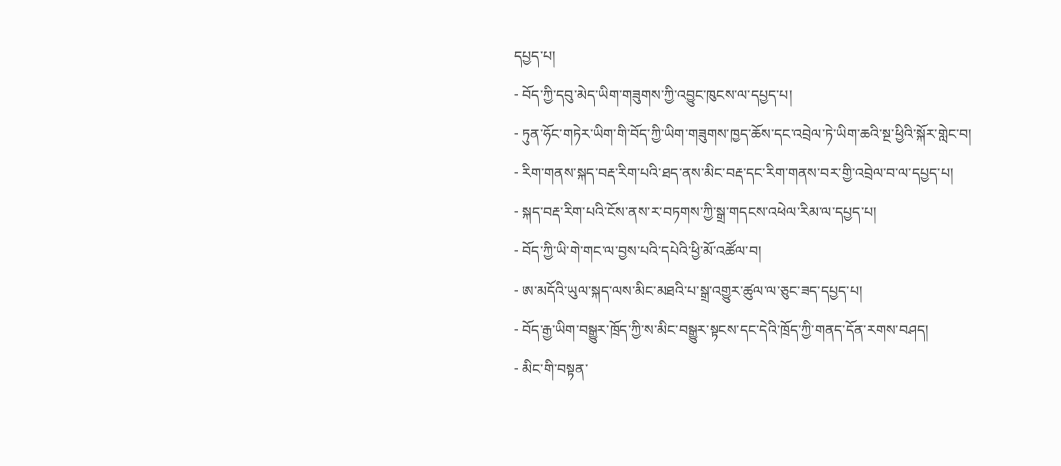དཔྱད་པ།
- བོད་ཀྱི་དབུ་མེད་ཡིག་གཟུགས་ཀྱི་འབྱུང་ཁུངས་ལ་དཔྱད་པ།
- ཏུན་ཧོང་གཏེར་ཡིག་གི་བོད་ཀྱི་ཡིག་གཟུགས་ཁྱད་ཆོས་དང་འབྲེལ་ཏེ་ཡིག་ཆའི་སྔ་ཕྱིའི་སྐོར་གླེང་བ།
- རིག་གནས་སྐད་བརྡ་རིག་པའི་ཐད་ནས་མིང་བརྡ་དང་རིག་གནས་བར་གྱི་འབྲེལ་བ་ལ་དཔྱད་པ།
- སྐད་བརྡ་རིག་པའི་ངོས་ནས་ར་བཏགས་ཀྱི་སྒྲ་གདངས་འཕེལ་རིམ་ལ་དཔྱད་པ།
- བོད་ཀྱི་ཡི་གེ་གང་ལ་བྱས་པའི་དཔེའི་ཕྱི་མོ་འཚོལ་བ།
- ཨ་མདོའི་ཡུལ་སྐད་ལས་མིང་མཐའི་པ་སྒྲ་འགྱུར་ཚུལ་ལ་ཅུང་ཟད་དཔྱད་པ།
- བོད་རྒྱ་ཡིག་བསྒྱུར་ཁྲོད་ཀྱི་ས་མིང་བསྒྱུར་སྟངས་དང་དེའི་ཁྲོད་ཀྱི་གནད་དོན་རགས་བཤད།
- མིང་གི་བསྟན་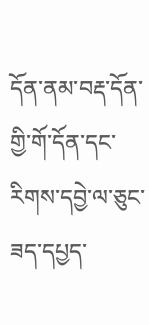དོན་ནམ་བརྡ་དོན་གྱི་གོ་དོན་དང་རིགས་དབྱེ་ལ་ཅུང་ཟད་དཔྱད་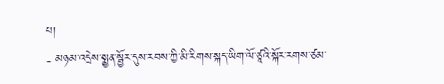པ།
- མཉམ་འདྲེས་སྨྱན་སྦྱོར་དུས་རབས་ཀྱི་མི་རིགས་སྐད་ཡིག་ལོ་ཙཱའི་སྐོར་རགས་ཙམ་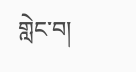གླེང་བ།